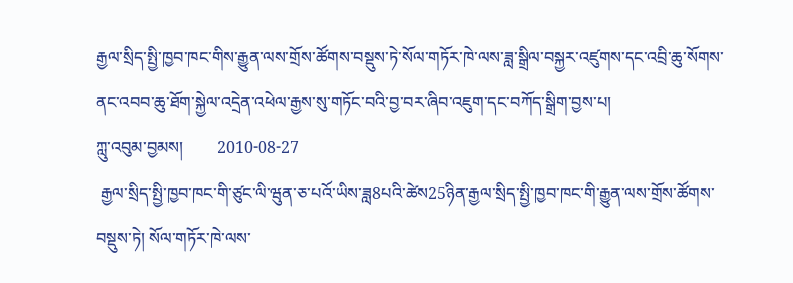རྒྱལ་སྲིད་སྤྱི་ཁྱབ་ཁང་གིས་རྒྱུན་ལས་གྲོས་ཚོགས་བསྡུས་ཏེ་སོལ་གཏོར་ཁེ་ལས་ཟླ་སྒྲིལ་བསྐྱར་འཛུགས་དང་འབྲི་ཆུ་སོགས་ནང་འབབ་ཆུ་ཐོག་སྐྱེལ་འདྲེན་འཕེལ་རྒྱས་སུ་གཏོང་བའི་བྱ་བར་ཞིབ་འཇུག་དང་བཀོད་སྒྲིག་བྱས་པ།
ཀླུ་འབུམ་བྱམས།        2010-08-27
 རྒྱལ་སྲིད་སྤྱི་ཁྱབ་ཁང་གི་ཙུང་ལི་ཝུན་ཅ་པའོ་ཡིས་ཟླ8པའི་ཚེས25ཉིན་རྒྱལ་སྲིད་སྤྱི་ཁྱབ་ཁང་གི་རྒྱུན་ལས་གྲོས་ཚོགས་བསྡུས་ཏེ། སོལ་གཏོར་ཁེ་ལས་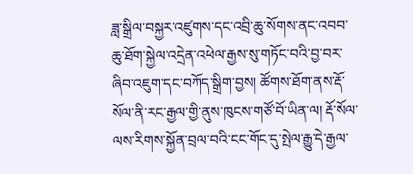ཟླ་སྒྲིལ་བསྐྱར་འཛུགས་དང་འབྲི་ཆུ་སོགས་ནང་འབབ་ཆུ་ཐོག་སྐྱེལ་འདྲེན་འཕེལ་རྒྱས་སུ་གཏོང་བའི་བྱ་བར་ཞིབ་འཇུག་དང་བཀོད་སྒྲིག་བྱས། ཚོགས་ཐོག་ནས་རྡོ་སོལ་ནི་རང་རྒྱལ་གྱི་ནུས་ཁུངས་གཙོ་བོ་ཡིན་ལ། རྡོ་སོལ་ལས་རིགས་སྐྱོན་བྲལ་བའི་ངང་གོང་དུ་སྤེལ་རྒྱུ་དེ་རྒྱལ་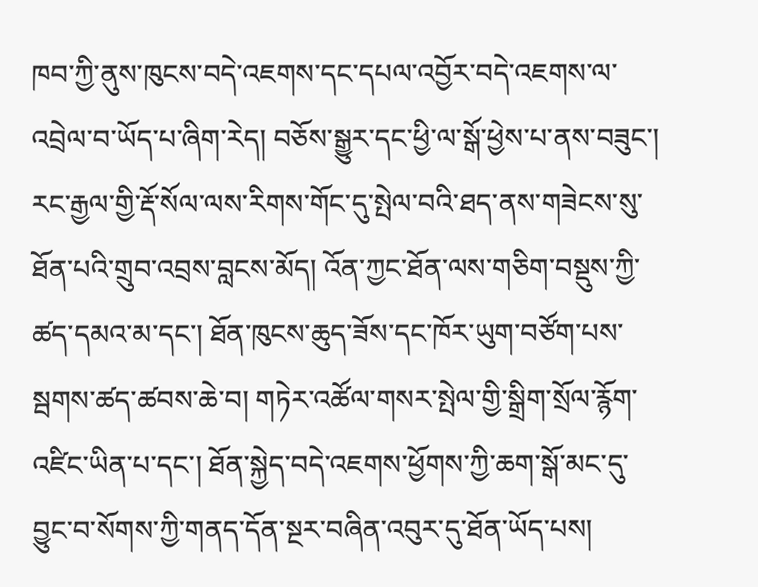ཁབ་ཀྱི་ནུས་ཁུངས་བདེ་འཇགས་དང་དཔལ་འབྱོར་བདེ་འཇགས་ལ་འབྲེལ་བ་ཡོད་པ་ཞིག་རེད། བཅོས་སྒྱུར་དང་ཕྱི་ལ་སྒོ་ཕྱེས་པ་ནས་བཟུང་། རང་རྒྱལ་གྱི་རྡོ་སོལ་ལས་རིགས་གོང་དུ་སྤེལ་བའི་ཐད་ནས་གཟེངས་སུ་ཐོན་པའི་གྲུབ་འབྲས་བླངས་མོད། འོན་ཀྱང་ཐོན་ལས་གཅིག་བསྡུས་ཀྱི་ཚད་དམའ་མ་དང་། ཐོན་ཁུངས་ཆུད་ཟོས་དང་ཁོར་ཡུག་བཙོག་པས་སྦགས་ཚད་ཚབས་ཆེ་བ། གཏེར་འཚོལ་གསར་སྤེལ་གྱི་སྒྲིག་སྲོལ་རྙོག་འཛིང་ཡིན་པ་དང་། ཐོན་སྐྱེད་བདེ་འཇགས་ཕྱོགས་ཀྱི་ཆག་སྒོ་མང་དུ་བྱུང་བ་སོགས་ཀྱི་གནད་དོན་སྔར་བཞིན་འབུར་དུ་ཐོན་ཡོད་པས།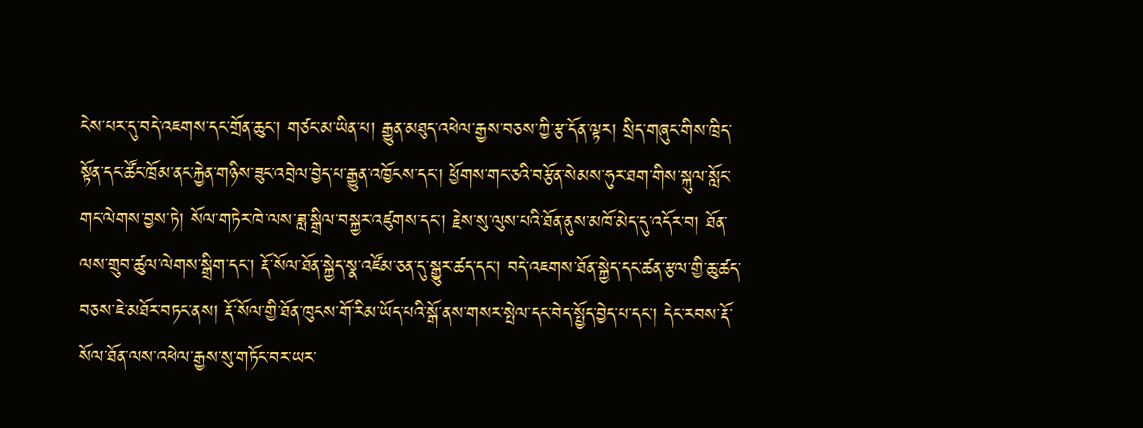ངེས་པར་དུ་བདེ་འཇགས་དང་གྲོན་ཆུང་། གཙང་མ་ཡིན་པ། རྒྱུན་མཐུད་འཕེལ་རྒྱས་བཅས་ཀྱི་རྩ་དོན་ལྟར། སྲིད་གཞུང་གིས་ཁྲིད་སྟོན་དང་ཚོང་ཁྲོམ་ནང་རྐྱེན་གཉིས་ཟུང་འབྲེལ་བྱེད་པ་རྒྱུན་འཁྱོངས་དང་། ཕྱོགས་གང་ཅའི་བརྩོན་སེམས་ཧུར་ཐག་གིས་སྐུལ་སློང་གང་ལེགས་བྱས་ཏེ། སོལ་གཏེར་ཁེ་ལས་ཟླ་སྒྲིལ་བསྐྱར་འཛུགས་དང་། རྗེས་སུ་ལུས་པའི་ཐོན་ནུས་མཁོ་མེད་དུ་འདོར་བ། ཐོན་ལས་གྲུབ་ཚུལ་ལེགས་སྒྲིག་དང་། རྡོ་སོལ་ཐོན་སྐྱེད་སྣ་འཛོམ་ཅན་དུ་སྒྱུར་ཚད་དང་། བདེ་འཇགས་ཐོན་སྐྱེད་དང་ཚན་རྩལ་གྱི་ཆུ་ཚད་བཅས་ཇེ་མཐོར་བཏང་ནས། རྡོ་སོལ་གྱི་ཐོན་ཁུངས་གོ་རིམ་ཡོད་པའི་སྒོ་ནས་གསར་སྤེལ་དང་བེད་སྤྱོད་བྱེད་པ་དང་། དེང་རབས་རྡོ་སོལ་ཐོན་ལས་འཕེལ་རྒྱས་སུ་གཏོང་བར་ཡར་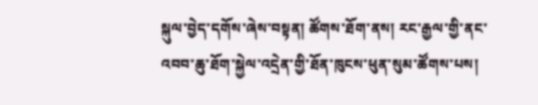སྐུལ་བྱེད་དགོས་ཞེས་བསྟན། ཚོགས་ཐོག་ནས། རང་རྒྱལ་གྱི་ནང་འབབ་ཆུ་ཐོག་སྐྱེལ་འདྲེན་གྱི་ཐོན་ཁུངས་ཕུན་སུམ་ཚོགས་པས།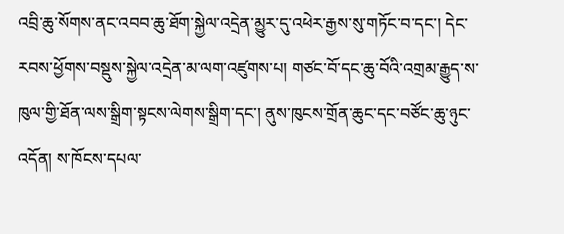འབྲི་ཆུ་སོགས་ནང་འབབ་ཆུ་ཐོག་སྐྱེལ་འདྲེན་མྱུར་དུ་འཕེར་རྒྱས་སུ་གཏོང་བ་དང་། དེང་རབས་ཕྱོགས་བསྡུས་སྐྱེལ་འདྲེན་མ་ལག་འཛུགས་པ། གཙང་བོ་དང་ཆུ་བོའི་འགྲམ་རྒྱུད་ས་ཁུལ་གྱི་ཐོན་ལས་སྒྲིག་སྟངས་ལེགས་སྒྲིག་དང་། ནུས་ཁུངས་གྲོན་ཆུང་དང་བཙོང་ཆུ་ཉུང་འདོན། ས་ཁོངས་དཔལ་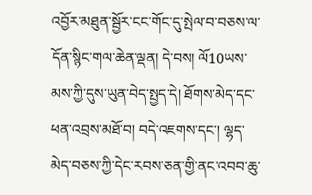འབྱོར་མཐུན་སྦྱོར་ངང་གོང་དུ་སྤེལ་བ་བཅས་ལ་དོན་སྙིང་གལ་ཆེན་ལྡན། དེ་བས། ལོ10ཡས་མས་ཀྱི་དུས་ཡུན་བེད་སྤྱད་དེ། ཐོགས་མེད་དང་ཕན་འབྲས་མཐོ་བ། བདེ་འཇགས་དང་། ལྷད་མེད་བཅས་ཀྱི་དེང་རབས་ཅན་གྱི་ནང་འབབ་ཆུ་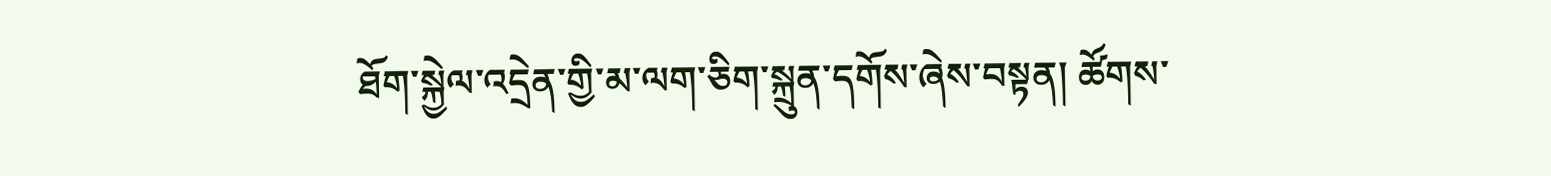ཐོག་སྐྱེལ་འདྲེན་གྱི་མ་ལག་ཅིག་སྐྲུན་དགོས་ཞེས་བསྟན། ཚོགས་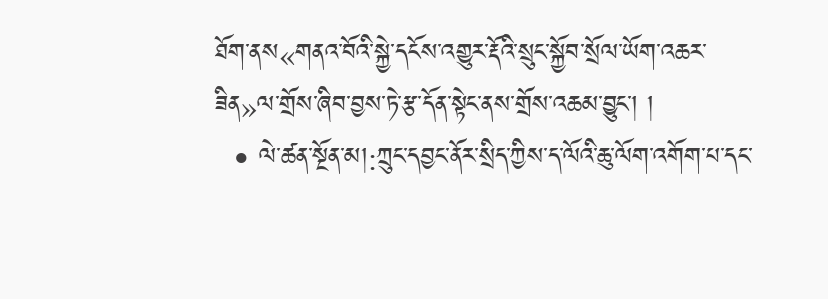ཐོག་ནས«གནའ་བོའི་སྐྱེ་དངོས་འགྱུར་རྡོའི་སྲུང་སྐྱོབ་སྲོལ་ཡོག་འཆར་ཟིན»ལ་གྲོས་ཞིབ་བྱས་ཏེ་རྩ་དོན་སྟེང་ནས་གྲོས་འཆམ་བྱུང་། །
  • ལེ་ཚན་སྔོན་མ།:ཀྲུང་དབྱང་ནོར་སྲིད་ཀྱིས་ད་ལོའི་ཆུ་ལོག་འགོག་པ་དང་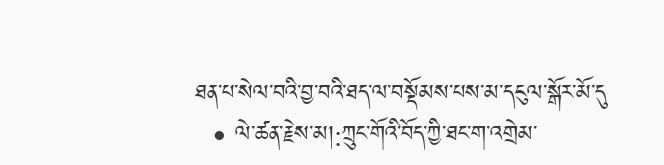ཐན་པ་སེལ་བའི་བྱ་བའི་ཐད་ལ་བསྡོམས་པས་མ་དངུལ་སྒོར་མོ་དུ
  • ལེ་ཚན་རྗེས་མ།:ཀྲུང་གོའི་བོད་ཀྱི་ཐང་ག་འགྲེམ་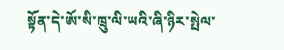སྟོན་དེ་ཨོ་སི་ཁྲུ་ལི་ཡའི་ཞི་ཉིར་སྤེལ་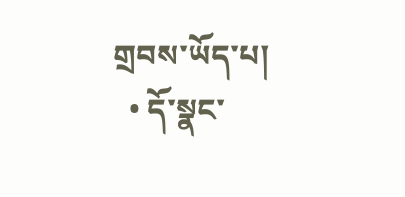གྲབས་ཡོད་པ།
  • དོ་སྣང་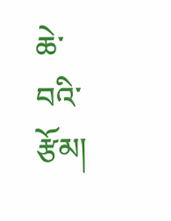ཆེ་བའི་རྩོམ།